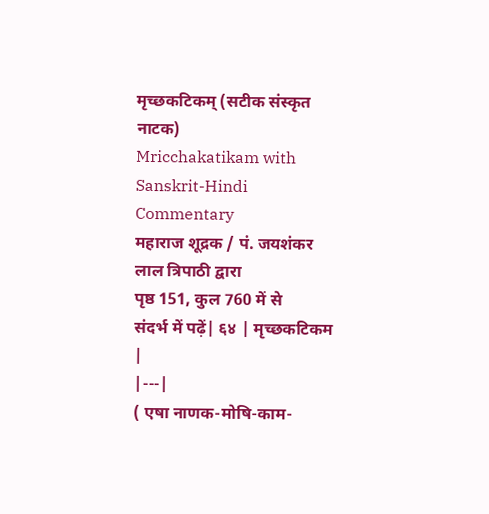मृच्छकटिकम् (सटीक संस्कृत नाटक)
Mricchakatikam with Sanskrit-Hindi Commentary
महाराज शूद्रक / पं. जयशंकर लाल त्रिपाठी द्वारा
पृष्ठ 151, कुल 760 में से
संदर्भ में पढ़ें| ६४ | मृच्छकटिकम |
|---|
( एषा नाणक-मोषि-काम-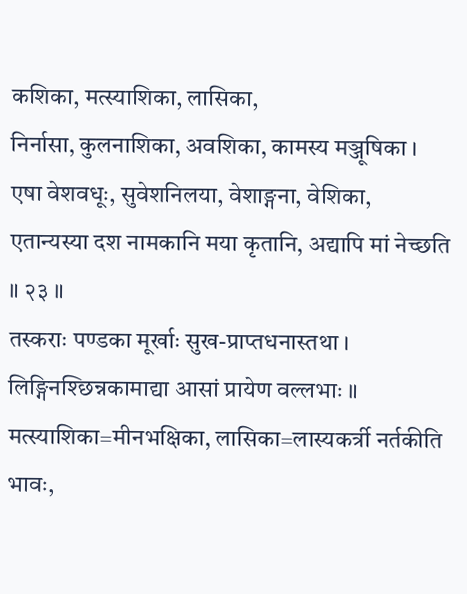कशिका, मत्स्याशिका, लासिका,
निर्नासा, कुलनाशिका, अवशिका, कामस्य मञ्जूषिका ।
एषा वेशवधूः, सुवेशनिलया, वेशाङ्गना, वेशिका,
एतान्यस्या दश नामकानि मया कृतानि, अद्यापि मां नेच्छति ॥ २३ ॥
तस्कराः पण्डका मूर्खाः सुख-प्राप्तधनास्तथा ।
लिङ्गिनश्छिन्नकामाद्या आसां प्रायेण वल्लभाः ॥
मत्स्याशिका=मीनभक्षिका, लासिका=लास्यकर्त्री नर्तकीति भावः,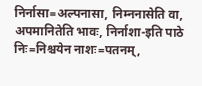निर्नासा=अल्पनासा, निम्ननासेति वा, अपमानितेति भावः, निर्नाशा-इति पाठे निः=निश्चयेन नाशः=पतनम्,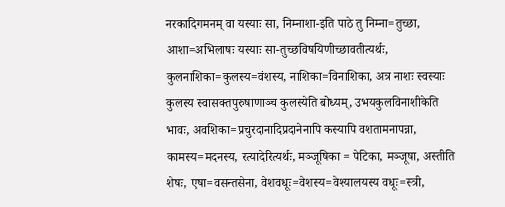नरकादिगमनम् वा यस्याः सा, निम्नाशा-इति पाठे तु निम्ना=तुच्छा, आशा=अभिलाषः यस्याः सा-तुच्छविषयिणीच्छावतीत्यर्थः, कुलनाशिका=कुलस्य=वंशस्य, नाशिका=विनाशिका, अत्र नाशः स्वस्याः कुलस्य स्वासक्तपुरुषाणाञ्च कुलस्येति बोध्यम्, उभयकुलविनाशीकेति भावः, अवशिका=प्रचुरदानादिप्रदानेनापि कस्यापि वशतामनापन्ना, कामस्य=मदनस्य, रत्यादेरित्यर्थः, मञ्जूषिका = पेटिका, मञ्जूषा, अस्तीति शेषः, एषा=वसन्तसेना, वेशवधूः=वेशस्य=वेश्यालयस्य वधूः=स्त्री,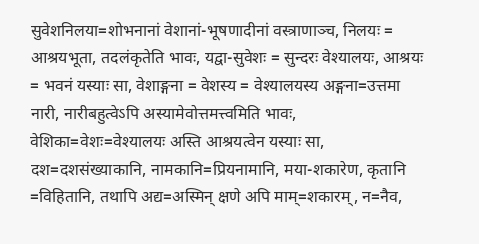सुवेशनिलया=शोभनानां वेशानां-भूषणादीनां वस्त्राणाञ्च, निलयः = आश्रयभूता, तदलंकृतेति भावः, यद्वा-सुवेशः = सुन्दरः वेश्यालयः, आश्रयः = भवनं यस्याः सा, वेशाङ्गना = वेशस्य = वेश्यालयस्य अङ्गना=उत्तमा नारी, नारीबहुत्वेऽपि अस्यामेवोत्तमत्त्वमिति भावः, वेशिका=वेशः=वेश्यालयः अस्ति आश्रयत्वेन यस्याः सा, दश=दशसंख्याकानि, नामकानि=प्रियनामानि, मया-शकारेण, कृतानि =विहितानि, तथापि अद्य=अस्मिन् क्षणे अपि माम्=शकारम्, न=नैव,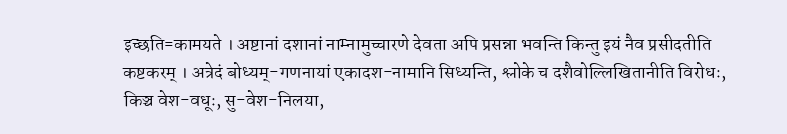इच्छति=कामयते । अष्टानां दशानां नाम्नामुच्चारणे देवता अपि प्रसन्ना भवन्ति किन्तु इयं नैव प्रसीदतीति कष्टकरम् । अत्रेदं बोध्यम्-गणनायां एकादश-नामानि सिध्यन्ति, श्लोके च दशैवोल्लिखितानीति विरोधः, किञ्च वेश-वधूः, सु-वेश-निलया,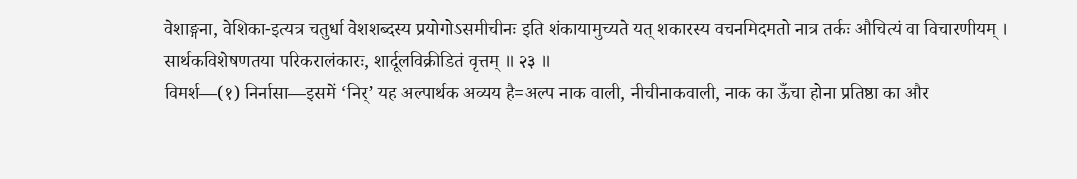वेशाङ्गना, वेशिका-इत्यत्र चतुर्धा वेशशब्दस्य प्रयोगोऽसमीचीनः इति शंकायामुच्यते यत् शकारस्य वचनमिदमतो नात्र तर्कः औचित्यं वा विचारणीयम् । सार्थकविशेषणतया परिकरालंकारः, शार्दूलविक्रीडितं वृत्तम् ॥ २३ ॥
विमर्श—(१) निर्नासा—इसमें ‘निर्’ यह अल्पार्थक अव्यय है=अल्प नाक वाली, नीचीनाकवाली, नाक का ऊँचा होना प्रतिष्ठा का और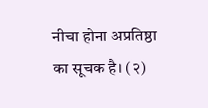नीचा होना अप्रतिष्ठा का सूचक है। (२)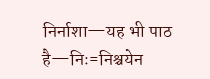निर्नाशा—यह भी पाठ है—निः=निश्चयेन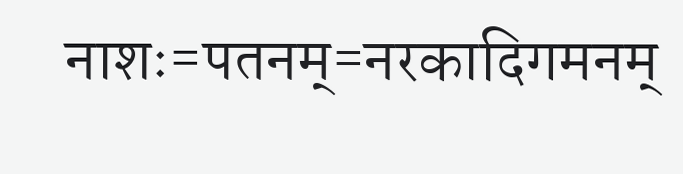नाशः=पतनम्=नरकादिगमनम्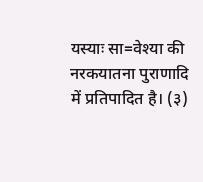यस्याः सा=वेश्या की नरकयातना पुराणादि में प्रतिपादित है। (३)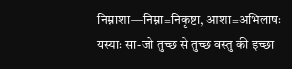निम्नाशा—निम्ना=निकृष्टा, आशा=अभिलाषः यस्याः सा-जो तुच्छ से तुच्छ वस्तु की इच्छा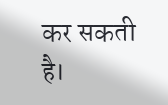कर सकती है।